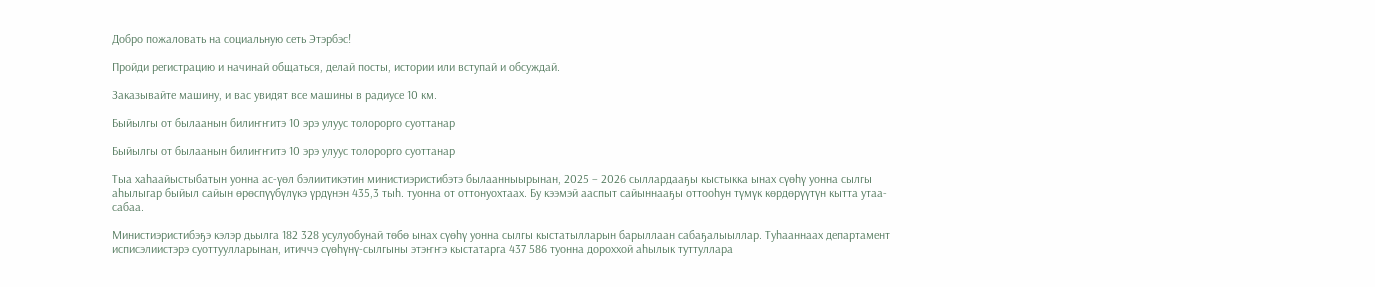Добро пожаловать на социальную сеть Этэрбэс!

Пройди регистрацию и начинай общаться, делай посты, истории или вступай и обсуждай.

Заказывайте машину, и вас увидят все машины в радиусе 10 км.

Быйылгы от былаанын билиҥҥитэ 10 эрэ улуус толорорго суоттанар

Быйылгы от былаанын билиҥҥитэ 10 эрэ улуус толорорго суоттанар

Тыа хаһаайыстыбатын уонна ас-үөл бэлиитикэтин министиэристибэтэ былаанныырынан, 2025 – 2026 сыллардааҕы кыстыкка ынах сүөһү уонна сылгы аһылыгар быйыл сайын өрөспүүбүлүкэ үрдүнэн 435,3 тыһ. туонна от оттонуохтаах. Бу кээмэй ааспыт сайыннааҕы оттооһун түмүк көрдөрүүтүн кытта утаа-сабаа.

Министиэристибэҕэ кэлэр дьылга 182 328 усулуобунай төбө ынах сүөһү уонна сылгы кыстатылларын барыллаан сабаҕалыыллар. Туһааннаах департамент исписэлиистэрэ суоттуулларынан, итиччэ сүөһүнү-сылгыны этэҥҥэ кыстатарга 437 586 туонна дороххой аһылык туттуллара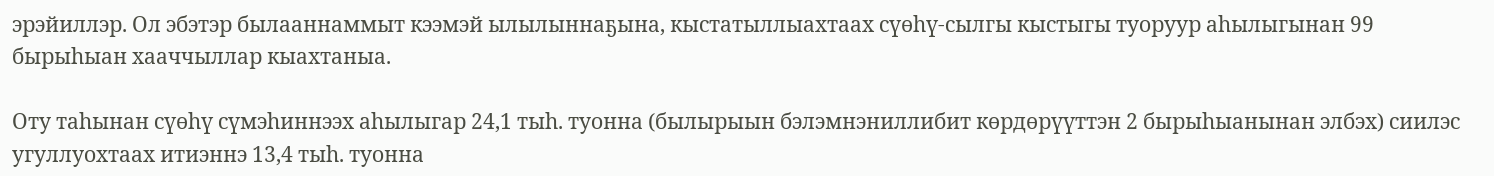эрэйиллэр. Ол эбэтэр былааннаммыт кээмэй ылылыннаҕына, кыстатыллыахтаах сүөһү-сылгы кыстыгы туоруур аһылыгынан 99 бырыһыан хааччыллар кыахтаныа.

Оту таһынан сүөһү сүмэһиннээх аһылыгар 24,1 тыһ. туонна (былырыын бэлэмнэниллибит көрдөрүүттэн 2 бырыһыанынан элбэх) сиилэс угуллуохтаах итиэннэ 13,4 тыһ. туонна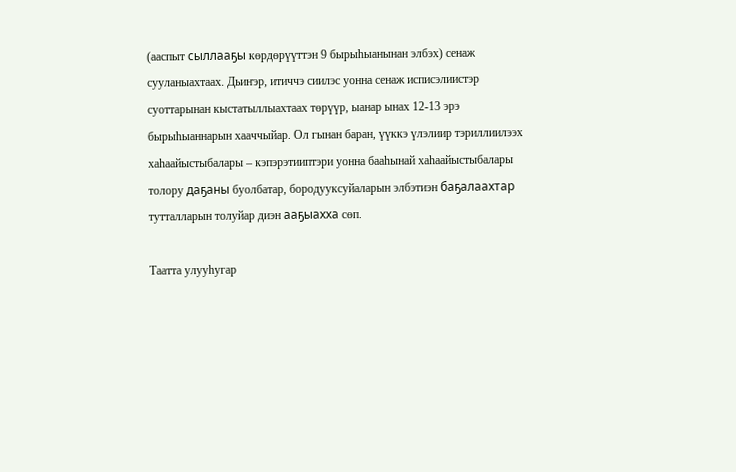(ааспыт сыллааҕы көрдөрүүттэн 9 бырыһыанынан элбэх) сенаж сууланыахтаах. Дьиҥэр, итиччэ сиилэс уонна сенаж исписэлиистэр суоттарынан кыстатыллыахтаах төрүүр, ыанар ынах 12-13 эрэ бырыһыаннарын хааччыйар. Ол гынан баран, үүккэ үлэлиир тэриллиилээх хаһаайыстыбалары – кэпэрэтииптэри уонна бааһынай хаһаайыстыбалары толору даҕаны буолбатар, бородууксуйаларын элбэтиэн баҕалаахтар тутталларын толуйар диэн ааҕыахха сөп.

Таатта улууһугар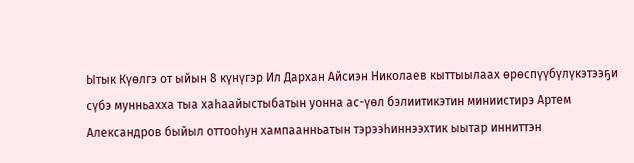Ытык Күөлгэ от ыйын 8 күнүгэр Ил Дархан Айсиэн Николаев кыттыылаах өрөспүүбүлүкэтээҕи сүбэ мунньахха тыа хаһаайыстыбатын уонна ас-үөл бэлиитикэтин миниистирэ Артем Александров быйыл оттооһун хампаанньатын тэрээһиннээхтик ыытар инниттэн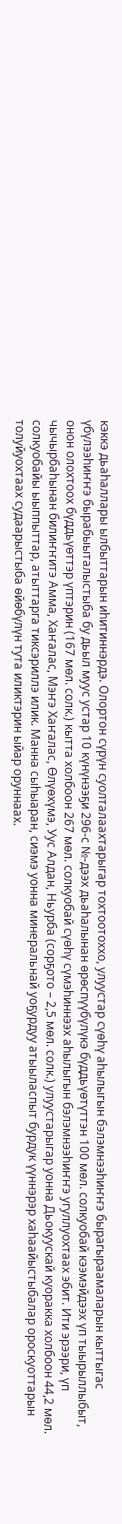кэккэ дьаһаллары ылбыттарын иһитиннэрдэ. Олортон сүрүн суолталаахтарыгар тохтоотоххо, улуустар сүөһү аһылыгын бэлэмнээһиҥҥэ бырагыраамаларын кыттыгас үбүлээһиҥҥэ бырабыыталыстыба бу дьыл муус устар 10 күнүнээҕи 296-с №-дээх дьаһалынан өрөспүүбүлүкэ бүддьүөтүттэн 100 мөл. солкуобай кээмэйдээх үп тыырыллыбыт, онон олохтоох бүддьүөттэр үптэрин (167 мөл. солк.) кытта холбоон 267 мөл. солкуобай сүөһү сүмэһиннээх аһылыгын бэлэмнээһиҥҥэ угуллуохтаах эбит. Ити эрээри, үп чычырбаһынан билиҥҥитэ Амма, Хаҥалас, Мэҥэ Хаҥалас, Өлүөхүмэ, Уус Алдан, Ньурба (сорҕото – 2,5 мөл. солк.) улуустарыгар уонна Дьокуускай куоракка холбоон 44,2 мөл. солкуобайы ыыппыттар, атыттарга тиксэриллэ илик. Манна сыһыаран, сиэмэ уонна минеральнай уоҕурдуу атыыласпыт бурдук үүннэрэр хаһаайыстыбалар ороскуоттарын толуйуохтаах судаарыстыба өйөбүлүн тута иликтэрин ыйар оруннаах.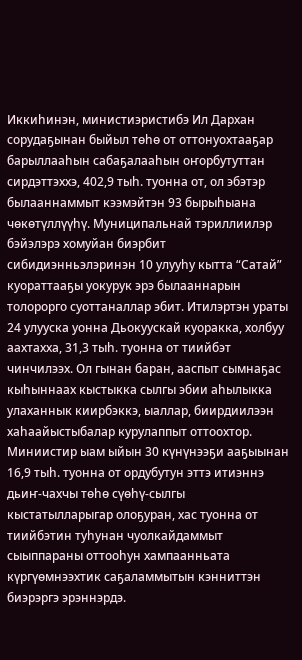Иккиһинэн, министиэристибэ Ил Дархан сорудаҕынан быйыл төһө от оттонуохтааҕар барыллааһын сабаҕалааһын оҥорбутуттан сирдэттэххэ, 402,9 тыһ. туонна от, ол эбэтэр былааннаммыт кээмэйтэн 93 бырыһыана чөкөтүллүүһү. Муниципальнай тэриллиилэр бэйэлэрэ хомуйан биэрбит сибидиэнньэлэринэн 10 улууһу кытта “Сатай” куораттааҕы уокурук эрэ былааннарын толорорго суоттаналлар эбит. Итилэртэн ураты 24 улууска уонна Дьокуускай куоракка, холбуу аахтахха, 31,3 тыһ. туонна от тиийбэт чинчилээх. Ол гынан баран, ааспыт сымнаҕас кыһыннаах кыстыкка сылгы эбии аһылыкка улаханнык киирбэккэ, ыаллар, биирдиилээн хаһаайыстыбалар курулаппыт оттоохтор. Миниистир ыам ыйын 30 күнүнээҕи ааҕыынан 16,9 тыһ. туонна от ордубутун эттэ итиэннэ дьиҥ-чахчы төһө сүөһү-сылгы кыстатылларыгар олоҕуран, хас туонна от тиийбэтин туһунан чуолкайдаммыт сыыппараны оттооһун хампаанньата күргүөмнээхтик саҕаламмытын кэнниттэн биэрэргэ эрэннэрдэ.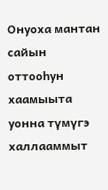Онуоха мантан сайын оттооһун хаамыыта уонна түмүгэ халлааммыт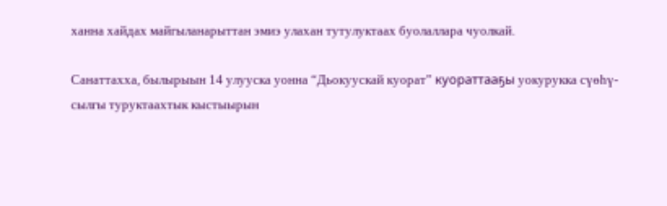ханна хайдах майгыланарыттан эмиэ улахан тутулуктаах буолаллара чуолкай.

Санаттахха, былырыын 14 улууска уонна “Дьокуускай куорат” куораттааҕы уокурукка сүөһү-сылгы туруктаахтык кыстыырын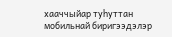хааччыйар туһуттан мобильнай биригээдэлэр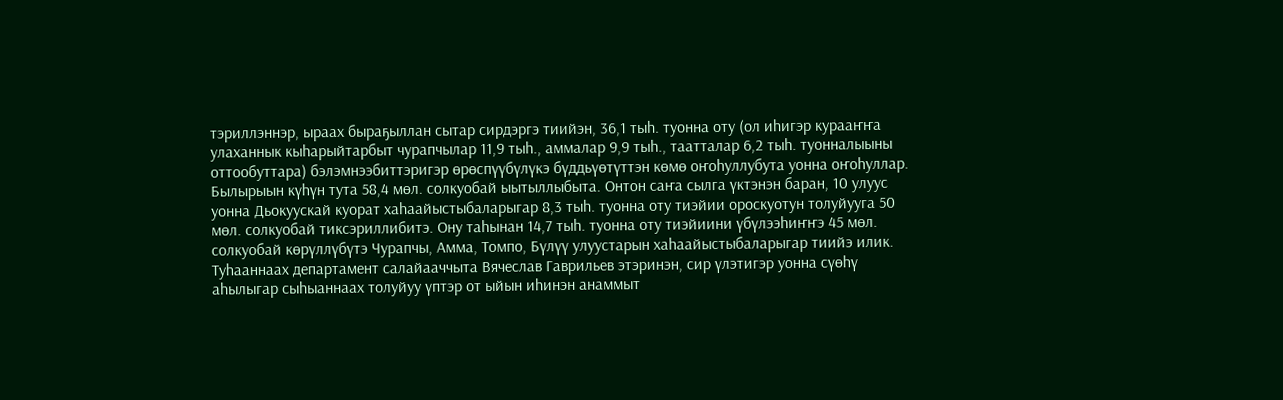тэриллэннэр, ыраах быраҕыллан сытар сирдэргэ тиийэн, 36,1 тыһ. туонна оту (ол иһигэр курааҥҥа улаханнык кыһарыйтарбыт чурапчылар 11,9 тыһ., аммалар 9,9 тыһ., таатталар 6,2 тыһ. туонналыыны оттообуттара) бэлэмнээбиттэригэр өрөспүүбүлүкэ бүддьүөтүттэн көмө оҥоһуллубута уонна оҥоһуллар. Былырыын күһүн тута 58,4 мөл. солкуобай ыытыллыбыта. Онтон саҥа сылга үктэнэн баран, 10 улуус уонна Дьокуускай куорат хаһаайыстыбаларыгар 8,3 тыһ. туонна оту тиэйии ороскуотун толуйууга 50 мөл. солкуобай тиксэриллибитэ. Ону таһынан 14,7 тыһ. туонна оту тиэйиини үбүлээһиҥҥэ 45 мөл. солкуобай көрүллүбүтэ Чурапчы, Амма, Томпо, Бүлүү улуустарын хаһаайыстыбаларыгар тиийэ илик. Туһааннаах департамент салайааччыта Вячеслав Гаврильев этэринэн, сир үлэтигэр уонна сүөһү аһылыгар сыһыаннаах толуйуу үптэр от ыйын иһинэн анаммыт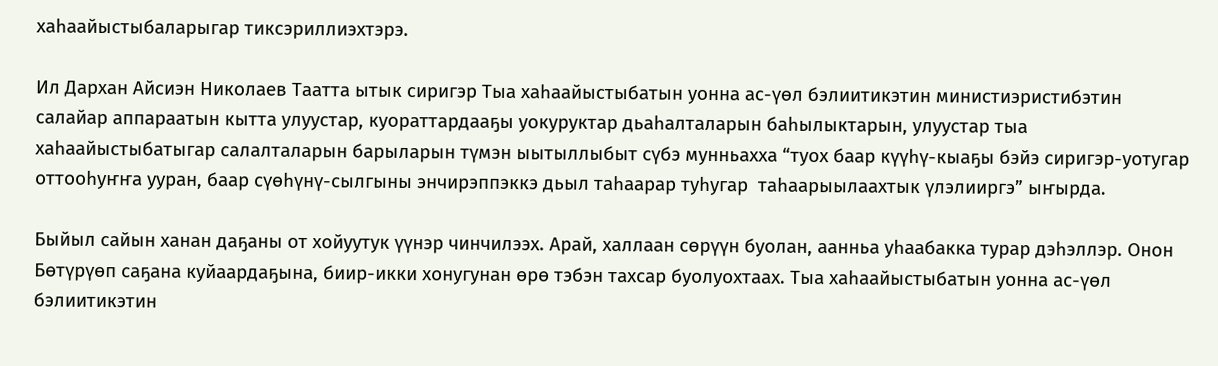хаһаайыстыбаларыгар тиксэриллиэхтэрэ.

Ил Дархан Айсиэн Николаев Таатта ытык сиригэр Тыа хаһаайыстыбатын уонна ас-үөл бэлиитикэтин министиэристибэтин салайар аппараатын кытта улуустар, куораттардааҕы уокуруктар дьаһалталарын баһылыктарын, улуустар тыа хаһаайыстыбатыгар салалталарын барыларын түмэн ыытыллыбыт сүбэ мунньахха “туох баар күүһү-кыаҕы бэйэ сиригэр-уотугар оттооһуҥҥа ууран, баар сүөһүнү-сылгыны энчирэппэккэ дьыл таһаарар туһугар  таһаарыылаахтык үлэлииргэ” ыҥырда.

Быйыл сайын ханан даҕаны от хойуутук үүнэр чинчилээх. Арай, халлаан сөрүүн буолан, аанньа уһаабакка турар дэһэллэр. Онон Бөтүрүөп саҕана куйаардаҕына, биир-икки хонугунан өрө тэбэн тахсар буолуохтаах. Тыа хаһаайыстыбатын уонна ас-үөл бэлиитикэтин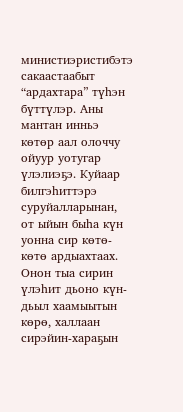министиэристибэтэ сакаастаабыт “ардахтара” түһэн бүттүлэр. Аны мантан инньэ көтөр аал олоччу ойуур уотугар үлэлиэҕэ. Куйаар билгэһиттэрэ суруйалларынан, от ыйын быһа күн уонна сир көтө-көтө ардыахтаах. Онон тыа сирин үлэһит дьоно күн-дьыл хаамыытын көрө, халлаан сирэйин-хараҕын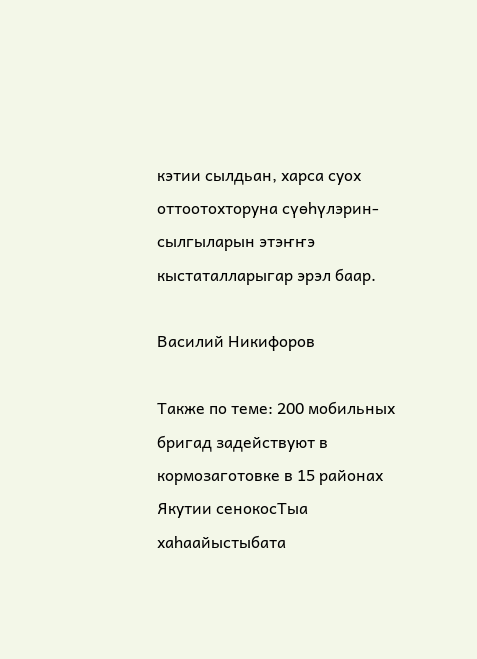кэтии сылдьан, харса суох оттоотохторуна сүөһүлэрин-сылгыларын этэҥҥэ кыстаталларыгар эрэл баар.

Василий Никифоров

Также по теме: 200 мобильных бригад задействуют в кормозаготовке в 15 районах Якутии сенокосТыа хаһаайыстыбата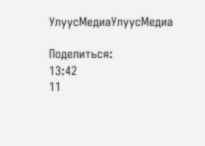УлуусМедиаУлуусМедиа

Поделиться:
13:42
11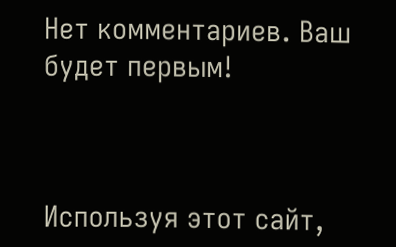Нет комментариев. Ваш будет первым!



Используя этот сайт,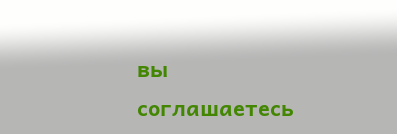вы соглашаетесь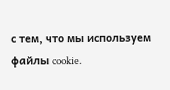с тем, что мы используем файлы cookie.